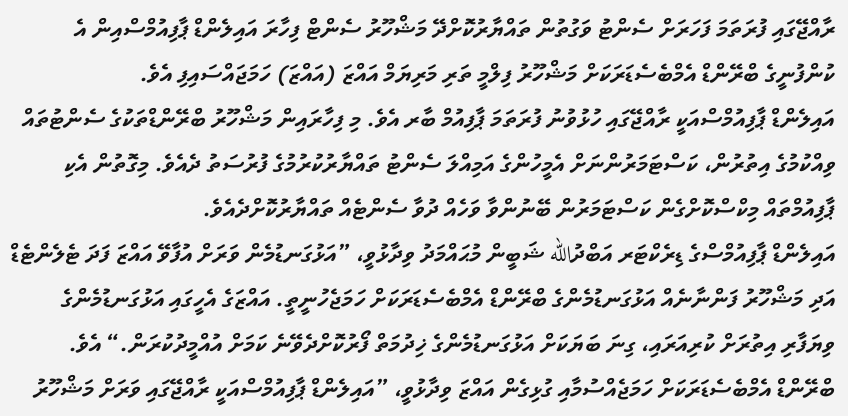ރާއްޖޭގައި ފުރަތަމަ ފަހަރަށް ސެންޓު ވަގުތުން ތައްޔާރުކޮށްދޭ މަޝްހޫރު ސެންޓް ފިހާރަ އައިލެންޑް ޕާފިއުމްސްއިން އެ ކުންފުނީގެ ބްރޭންޑް އެމްބެސެޑަރަކަށް މަޝްހޫރު ފިލްމީ ތަރި މަރިޔަމް އައްޒަ (އައްޒަ) ހަމަޖައްސައިފި އެވެ.
އައިލެންޑް ޕާފިއުމްސްއަކީ ރާއްޖޭގައި ހުޅުވުނު ފުރަތަމަ ޕާފިއުމް ބާރ އެވެ. މި ފިހާރައިން މަޝްހޫރު ބްރޭންޑްތަކުގެ ސެންޓުތައް ވިއްކުމުގެ އިތުރުން، ކަސްޓަމަރުންނަށް އެމީހުންގެ އަމިއްލަ ސެންޓު ތައްޔާރުކުރުމުގެ ފުރުސަތު ދެއެވެ. މިގޮތުން އެކި ޕާފިއުމްތައް މިކްސްކޮށްގެން ކަސްޓަމަރުން ބޭނުންވާ ވަހެއް ދުވާ ސެންޓެއް ތައްޔާރުކޮށްދެއެވެ.
އައިލެންޑް ޕާފިއުމްސްގެ ޑިރެކްޓަރ އަބްދުالله ޝަބީން މުޙައްމަދު ވިދާޅުވީ، ”އަޅުގަނޑުމެން ވަރަށް އުފާވޭ އައްޒަ ފަދަ ޓެލެންޓެޑް އަދި މަޝްހޫރު ފަންނާނެއް އަޅުގަނޑުމެންގެ ބްރޭންޑް އެމްބެސެޑަރަކަށް ހަމަޖެހުނީތީ. އައްޒަގެ އެހީގައި އަޅުގަނޑުމެންގެ ވިޔަފާރި އިތުރަށް ކުރިއަރައި، ގިނަ ބަޔަކަށް އަޅުގަނޑުމެންގެ ޚިދުމަތް ފޯރުކޮށްދެވޭނެ ކަމަށް އުއްމީދުކުރަން.“ އެވެ.
ބްރޭންޑް އެމްބެސެޑަރަކަށް ހަމަޖެއްސުމާއި ގުޅިގެން އައްޒަ ވިދާޅުވީ، ”އައިލެންޑް ޕާފިއުމްސްއަކީ ރާއްޖޭގައި ވަރަށް މަޝްހޫރު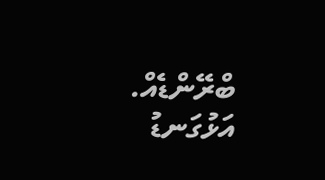ބްރޭންޑެއް. އަޅުގަނޑު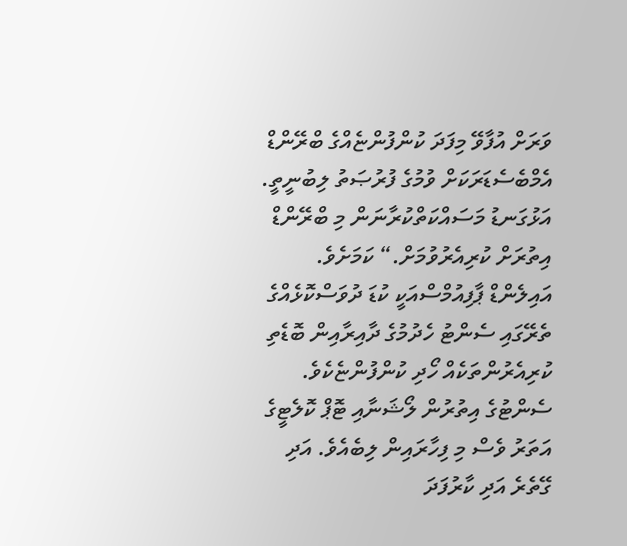ވަރަށް އުފާވޭ މިފަދަ ކުންފުންޏެއްގެ ބްރޭންޑް އެމްބެސެޑަރަކަށް ވުމުގެ ފުރުޞަތު ލިބުނީތީ. އަޅުގަނޑު މަސައްކަތްކުރާނަން މި ބްރޭންޑް އިތުރަށް ކުރިއެރުވުމަށް.“ ކަމަށެވެ.
އައިލެންޑް ޕާފިއުމްސްއަކީ ކުޑަ ދުވަސްކޮޅެއްގެ ތެރޭގައި ސެންޓު ހެދުމުގެ ދާއިރާއިން ބޮޑެތި ކުރިއެރުންތަކެއް ހޯދި ކުންފުންޏެކެވެ. ސެންޓުގެ އިތުރުން ލޯޝަނާއި ޓޮޕް ކޮލެޓީގެ އަތަރު ވެސް މި ފިހާރައިން ލިބެއެވެ. އަދި ގޭތެރެ އަދި ކާރުފަދަ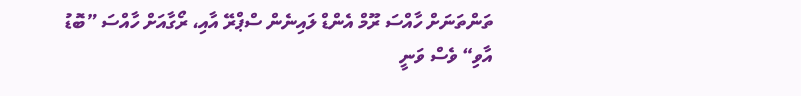ތަންތަނަށް ހާއްސަ ރޫމް އެންޑް ލައިނެން ސްޕްރޭ އާއި، ރޯގާއަށް ހާއްސަ ”ބޮޑު އާވި“ ވެސް ވަނީ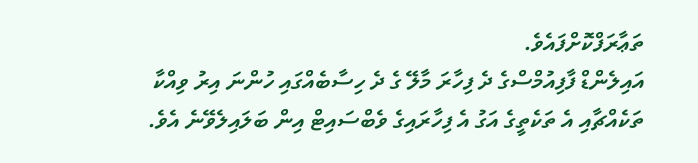ތަޢާރަފްކޮށްފައެވެ.
އައިލެންޑް ފާފިއުމްސްގެ ދެ ފިހާރަ މާލޭ ގެ ދެ ހިސާބެއްގައި ހުންނަ އިރު ވިއްކާ ތަކެއްޗާއި އެ ތަކެތީގެ އަގު އެ ފިހާރައިގެ ވެބްސައިޓް އިން ބަލައިލެވޭނެ އެވެ.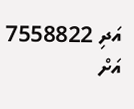އަދި 7558822 އަށް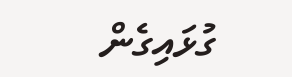ގުޅައިގެން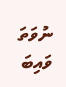ނުވަތަ ވައިބަ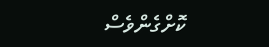ކޮށްގެންވެސް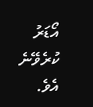އޯޑަރު ކުރެވޭނެ އެވެ.